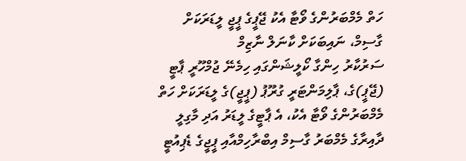ހަތް މެމްބަރުންގެ ވޯޓާ އެކު ޖޭޕީގެ ޕީޖީ ލީޑަރަކަށް ގާސިމް، ނައިބަކަށް ކާނަލް ނާޒިމް
ސަރުކާރު ހިންގާ ކޯލީޝަންގައި ހިމެނޭ ޖުމްހޫރީ ޕާޓީ (ޖޭޕީ)ގެ، ޕާލިމަންޓަރީ ގުރޫޕު (ޕީޖީ)ގެ ލީޑަރަކަށް ހަތް މެމްބަރުންގެ ވޯޓާ އެކު، އެ ޕާޓީގެ ލީޑަރު އަދި މާގިލީ ދާއިރާގެ މެމްބަރު ގާސިމް އިބްރާހިމްއާއި ޕީޖީގެ ޑެޕިއުޓީ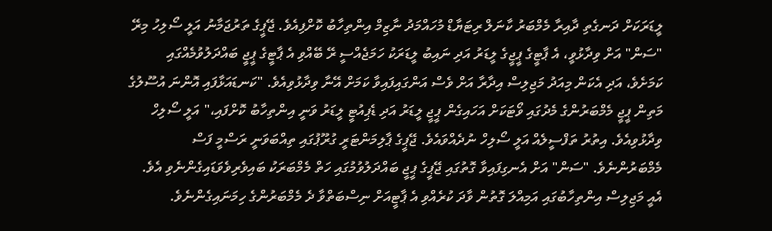ލީޑަރަކަށް ދަނގެތި ދާއިރާ މެމްބަރު ކާނަލް ރިޓަޔާޑް މުހައްމަދު ނާޒިމް އިންތިހާބު ކޮށްފިއެވެ. ޖޭޕީގެ ތަރުޖަމާނު އަލީ ސޯލިހު މިރޭ "ސަން" އަށް ވިދާޅުވީ، އެ ޕާޓީގެ ޕީޖީގެ ލީޑަރު އަދި ނައިބު ލީޑަރަކު ހަމަޖެއްސީ ރޭ ބޭއްވި އެ ޕާޓީގެ ޕީޖީ ބައްދަލުވުމެއްގައި ކަމަށެވެ، އަދި އެކަން މިއަދު މަޖިލިސް އިދާރާ އަށް ވެސް އަންގައިފައިވާ ކަމަށް އޭނާ ވިދާޅުވިއެވެ. "ކަނޑައަޅާފައި އޮންނަ އުސޫލުގެ މަތިން ޕީޖީ މެމްބަރުންގެ މެދުގައި ވޯޓަކަށް އަހައިގެން ޕީޖީ ލީޑަރު އަދި ޑެޕިއުޓީ ލީޑަރު ވަނީ އިންތިހާބު ކޮށްފައި،" އަލީ ސޯލިހް ވިދާޅުވިއެވެ. އިތުރު ތަފްސީލެއް އަލީ ސޯލިހް ނުދެއްވައެވެ. ޖޭޕީގެ ޕާލިމަންޓަރީ ގުރޫޕުގައި ތިއްބަވަނީ ރަސްމީ ފަސް މެމްބަރުންނެވެ. "ސަން" އަށް އެނގިފައިވާ ގޮތުގައި ޖޭޕީގެ ޕީޖީ ބައްދަލުވުމުގައި ހަތް މެމްބަރަކު ބައިވެރިވެވަޑައިގެންނެވި އެވެ. އެއީ މަޖިލިސް އިންތިހާބުގައި އަމިއްލަ ގޮތުން ވާދަ ކުރެއްވި އެ ޕާޓީއަށް ނިސްބަތްވާ ދެ މެމްބަރުންގެ ހިމަނައިގެންނެވެ.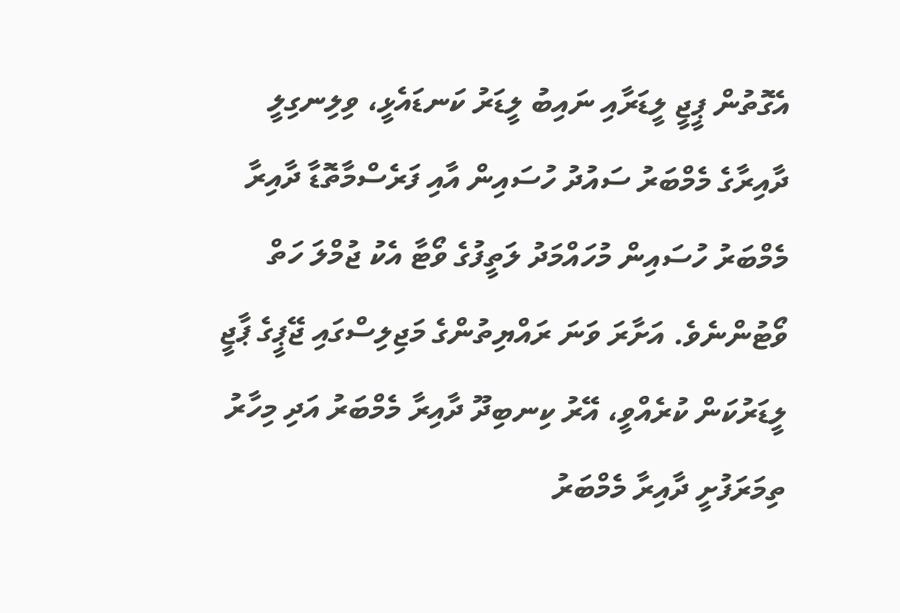އެގޮތުން ޕީޖީ ލީޑަރާއި ނައިބު ލީޑަރު ކަނޑައެޅީ، ވިލިނގިލީ ދާއިރާގެ މެމްބަރު ސައުދު ހުސައިން އާއި ފަރެސްމާތޮޑާ ދާއިރާ މެމްބަރު ހުސައިން މުހައްމަދު ލަތީފުގެ ވޯޓާ އެކު ޖުމްލަ ހަތް ވޯޓުންނެވެ. އަށާރަ ވަނަ ރައްޔިތުންގެ މަޖިލިސްގައި ޖޭޕީގެ ޕާޖީ ލީޑަރުކަން ކުރެއްވީ، އޭރު ކިނބިދޫ ދާއިރާ މެމްބަރު އަދި މިހާރު ތިމަރަފުށީ ދާއިރާ މެމްބަރު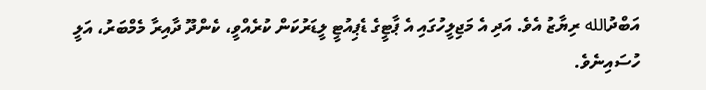އަބްދުالله ރިޔާޒު އެވެ. އަދި އެ މަޖިލީހުގައި އެ ޕާޓީގެ ޑެޕިއުޓީ ލީޑަރުކަން ކުރެއްވީ، ކެންދޫ ދާއިރާ މެމްބަރު، އަލީ ހުސައިނެވެ.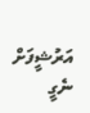އަރުޝީފަށް ނެގީ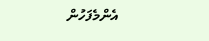އެންމެފަހުން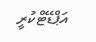އަޕްޑޭޓްކުރީ